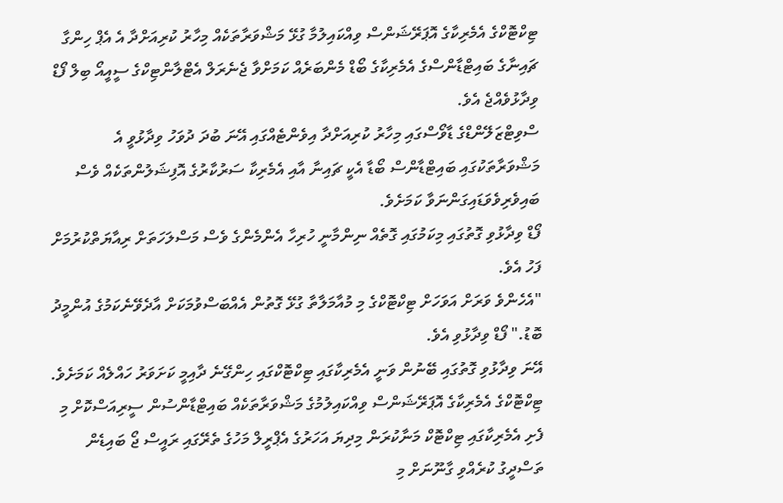ޓިކްޓޮކްގެ އެމެރިކާގެ އޮޕަރޭޝަންސް ވިއްކައިލުމާ ގުޅޭ މަޝްވަރާތަކެއް މިހާރު ކުރިއަށްދާ އެ އެޕް ހިންގާ ޗައިނާގެ ބައިޓްޑާންސްގެ އެމެރިކާގެ ބޯޑް މެންބަރެއް ކަމަށްވާ ޖެނެރަލް އެޓްލާންޓިކްގެ ސީއީއޯ ބިލް ފޯޑް ވިދާޅުވެއްޖެ އެވެ.
ސްވިޓްޒަލޭންޑްގެ ޑާވޯސްގައި މިހާރު ކުރިއަށްދާ އިވެންޓެއްގައި އޭނަ ބުދަ ދުވަހު ވިދާޅުވީ އެ މަޝްވަރާތަކުގައި ބައިޓްޑާންސް ބޯޑާ އެކީ ޗައިނާ އާއި އެމެރިކާ ސަރުކާރުގެ އޮފިޝަލުންތަކެއް ވެސް ބައިވެރިވެވަޑައިގަންނަވާ ކަމަށެވެ.
ފޯޑް ވިދާޅުވި ގޮތުގައި މިކަމުގައި ގޮތެއް ނިންމާނީ ހުރިހާ އެންމެންގެ ވެސް މަސްލަހަތަށް ރިއާޔަތްކުރުމަށް ފަހު އެވެ.
"އެހެންވެ ވަރަށް އަވަހަށް ޓިކްޓޮކްގެ މި މުއާމަލާތާ ގުޅޭ ގޮތުން އެއްބަސްވުމަކަށް އާދެވޭނެކަމުގެ އުންމީދު ބޮޑު." ފޯޑް ވިދާޅުވި އެވެ.
އޭނަ ވިދާޅުވި ގޮތުގައި ބޭނުން ވަނީ އެމެރިކާގައި ޓިކްޓޮކްގައި ހިންގޭނެ ދާއިމީ ކަށަވަރު ހައްލެއް ކަމަށެވެ.
ޓިކްޓޮކްގެ އެމެރިކާގެ އޮޕަރޭޝަންސް ވިއްކައިލުމުގެ މަޝްވަރާތަކެއް ބައިޓްޑާންސުން ސީރިއަސްކޮށް މި ފެށި އެމެރިކާގައި ޓިކްޓޮކް މަނާކުރަން މިދިޔަ އަހަރުގެ އެޕްރީލް މަހުގެ ތެރޭގައި ރައީސް ޖޯ ބައިޑެން ތަސްދީގު ކުރެއްވި ގާނޫނަށް މި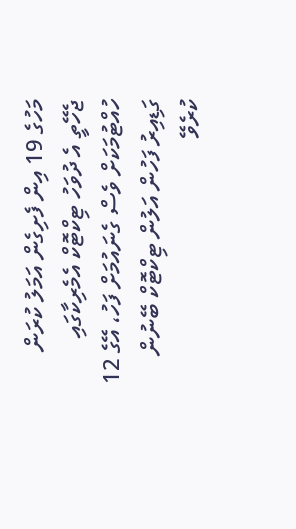މަހުގެ 19 އިން ފެށިގެން އަމަލު ކުރަން ޖެހޭތީ އެ ދުވަހު ޓިކްޓޮކް އެމެރިކާގައި ހުއްޓުމަކަށް ވެސް ގެނައުމަށް ފަހު، އޭގެ 12 ގަޑިއިރު ފަހުން އަލުން ޓިކްޓޮކް ބޭނުން ކުރެވޭ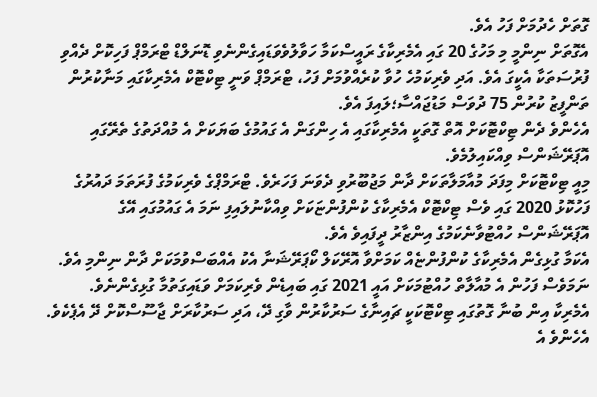ގޮތަށް ހެދުމަށް ފަހު އެވެ.
އެގޮތަށް ނިންމީ މި މަހުގެ 20 ގައި އެމެރިކާގެ ރައީސްކަމާ ހަވާލުވެވަޑައިގެންނެވި ޑޮނަލްޑް ޓްރަމްޕް ފަހިކޮށް ދެއްވި ފުރުސަތަކާ އެކީގަ އެވެ. އަދި ވެރިކަމުހެ ހުވާ ކުރެއްވުމަށް ފަހު، ޓްރަމްޕް ވަނީ ޓިކްޓޮކް އެމެރިކާގައި މަނާކުރުން ތަންފީޒު ކުރުން 75 ދުވަސް މަޑުޖައްސާ؛ލައިފަ އެވެ.
އެހެންވެ ދެން ޓިކްޓޮކަށް އޮތް ގޮތަކީ އެމެރިކާގައި އެ ހިންގަން އެ ގައުމުގެ ބަޔަކަށް އެ މުއްދަތުގެ ތެރޭގައި އޮޕަރޭޝަންސް ވިއްކައިލުމެވެ.
މިއީ ޓިކްޓޮކަށް މިފަދަ މުއާމަލާތަކަށް ދާން މަޖުބޫރުވި ދެވަނަ ފަހަރެވެ. ޓްރަމްޕްގެ ވެރިކަމުގެ ފުރަތަމަ ދައުރުގެ ފަހުކޮޅު 2020 ގައި ވެސް ޓިކްޓޮކް އެމެރިކާގެ ކުންފުންޏަކަށް ވިއްކާނުލައިފި ނަމަ އެ ގައުމުގައި އޭގެ އޮޕަރޭޝަންސް ހުއްޓުވާނެކަމުގެ އިންޒާރު ދީފައިވެ އެވެ.
އެކަމާ ގުޅިގެން އެމެރިކާގެ ކުންފުންޏެއް ކަމަށްވާ އޮރޭކަލް ކޯޕަރޭޝަނާ އެކު އެއްބަސްވުމަކަށް ދާން ނިންމި އެވެ. ނަމަވެސް ފަހުން އެ މުއާލާތް ހުއްޓުމަކަށް އައީ 2021 ގައި ބައިޑެން ވެރިކަމަށް ވަޑައިގަތުމާ ގުޅިގެންނެވެ.
އެމެރިކާ އިން ބުނާ ގޮތުގައި ޓިކްޓޮކަކީ ޗައިނާގެ ސަރުކާރުން ވާގި ދޭ، އަދި ސަރުކާރަށް ޖާސޫސްކޮށް ދޭ އެޕެކެވެ. އެހެންވެ އެ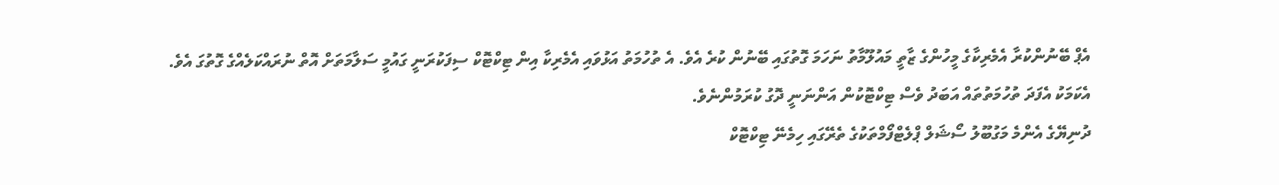އެޕް ބޭނުންކުރާ އެމެރިކާގެ މީހުންގެ ޒާތީ މައުލޫމާތު ނަހަމަ ގޮތުގައި ބޭނުން ކުރެ އެވެ. އެ ތުހުމަތު އަޅުވައި އެމެރިކާ އިން ޓިކްޓޮކް ސިފަކުރަނީ ގައުމީ ސަލާމަތަށް އޮތް ނުރައްކަލެއްގެ ގޮތުގަ އެވެ.
އެކަމަކު އެފަދަ ތުހުމަތުތައް އަބަދު ވެސް ޓިކްޓޮކުން އަންނަނީ ދޮގު ކުރަމުންނެވެ.
ދުނިޔޭގެ އެންމެ މަގުބޫލު ސޯޝަލް ޕްލެޓްފޯމްތަކުގެ ތެރޭގައި ހިމެނޭ ޓިކްޓޮކް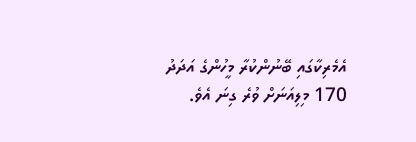އެމެރިކާގައި ބޭނުންކުރާ މީހުންގެ އަދަދު 170 މިލިއަނަށް ވުރެ ގިނަ އެވެ.